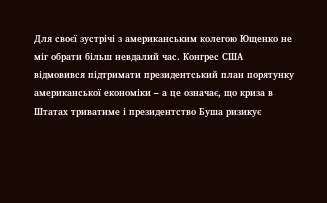Для своєї зустрічі з американським колегою Ющенко не міг обрати більш невдалий час. Конгрес США відмовився підтримати президентський план порятунку американської економіки – а це означає, що криза в Штатах триватиме і президентство Буша ризикує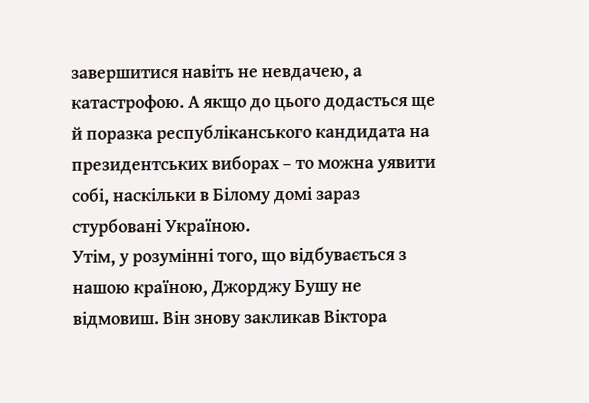завершитися навіть не невдачею, а катастрофою. А якщо до цього додасться ще й поразка республіканського кандидата на президентських виборах – то можна уявити собі, наскільки в Білому домі зараз стурбовані Україною.
Утім, у розумінні того, що відбувається з нашою країною, Джорджу Бушу не відмовиш. Він знову закликав Віктора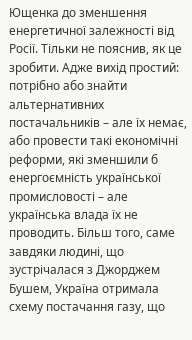Ющенка до зменшення енергетичної залежності від Росії. Тільки не пояснив, як це зробити. Адже вихід простий: потрібно або знайти альтернативних постачальників – але їх немає, або провести такі економічні реформи, які зменшили б енергоємність української промисловості – але українська влада їх не проводить. Більш того, саме завдяки людині, що зустрічалася з Джорджем Бушем, Україна отримала схему постачання газу, що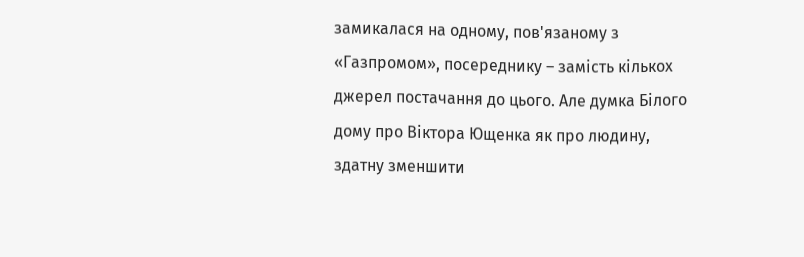замикалася на одному, пов'язаному з «Газпромом», посереднику – замість кількох джерел постачання до цього. Але думка Білого дому про Віктора Ющенка як про людину, здатну зменшити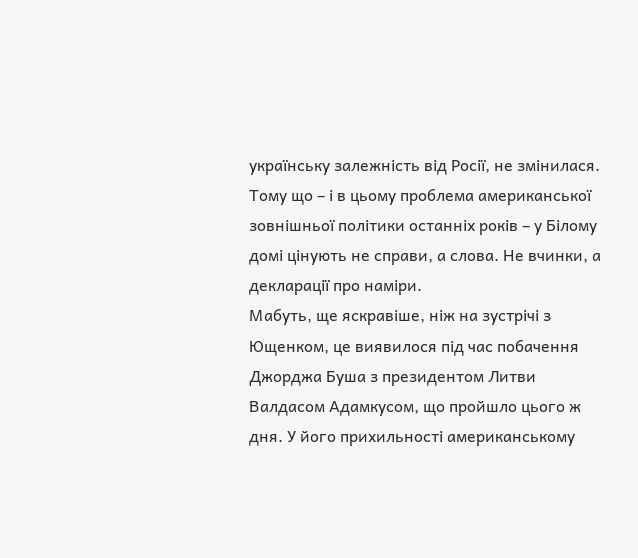українську залежність від Росії, не змінилася. Тому що – і в цьому проблема американської зовнішньої політики останніх років – у Білому домі цінують не справи, а слова. Не вчинки, а декларації про наміри.
Мабуть, ще яскравіше, ніж на зустрічі з Ющенком, це виявилося під час побачення Джорджа Буша з президентом Литви Валдасом Адамкусом, що пройшло цього ж дня. У його прихильності американському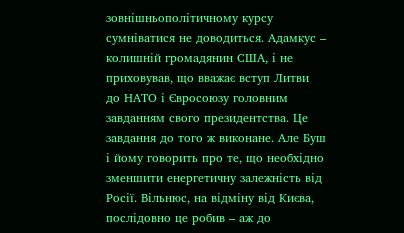зовнішньополітичному курсу сумніватися не доводиться. Адамкус – колишній громадянин США, і не приховував, що вважає вступ Литви до НАТО і Євросоюзу головним завданням свого президентства. Це завдання до того ж виконане. Але Буш і йому говорить про те, що необхідно зменшити енергетичну залежність від Росії. Вільнюс, на відміну від Києва, послідовно це робив – аж до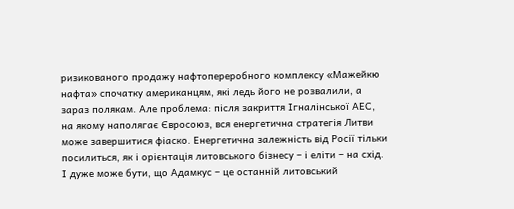ризикованого продажу нафтопереробного комплексу «Мажейкю нафта» спочатку американцям, які ледь його не розвалили, а зараз полякам. Але проблема: після закриття Ігналінської АЕС, на якому наполягає Євросоюз, вся енергетична стратегія Литви може завершитися фіаско. Енергетична залежність від Росії тільки посилиться, як і орієнтація литовського бізнесу – і еліти – на схід. І дуже може бути, що Адамкус – це останній литовський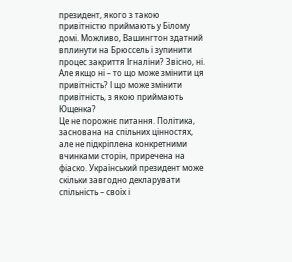президент, якого з такою привітністю приймають у Білому домі. Можливо, Вашингтон здатний вплинути на Брюссель і зупинити процес закриття Ігналіни? Звісно, ні. Але якщо ні – то що може змінити ця привітність? І що може змінити привітність, з якою приймають Ющенка?
Це не порожнє питання. Політика, заснована на спільних цінностях, але не підкріплена конкретними вчинками сторін, приречена на фіаско. Український президент може скільки завгодно декларувати спільність – своїх і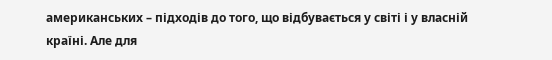американських – підходів до того, що відбувається у світі і у власній країні. Але для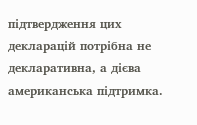підтвердження цих декларацій потрібна не декларативна, а дієва американська підтримка.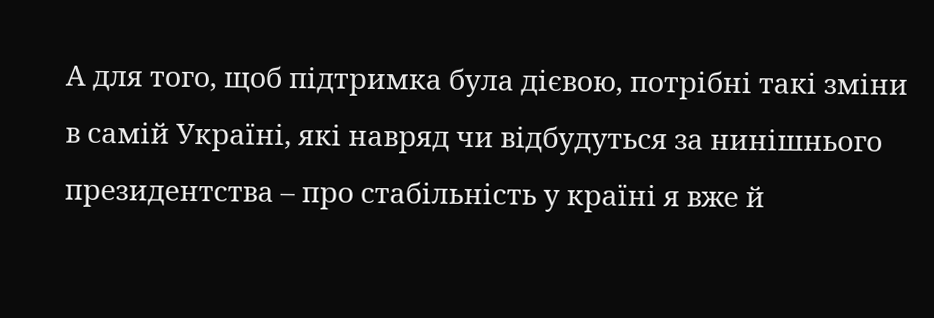А для того, щоб підтримка була дієвою, потрібні такі зміни в самій Україні, які навряд чи відбудуться за нинішнього президентства – про стабільність у країні я вже й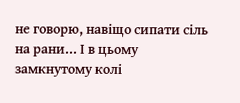не говорю, навіщо сипати сіль на рани... І в цьому замкнутому колі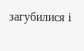загубилися і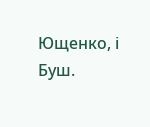Ющенко, і Буш.